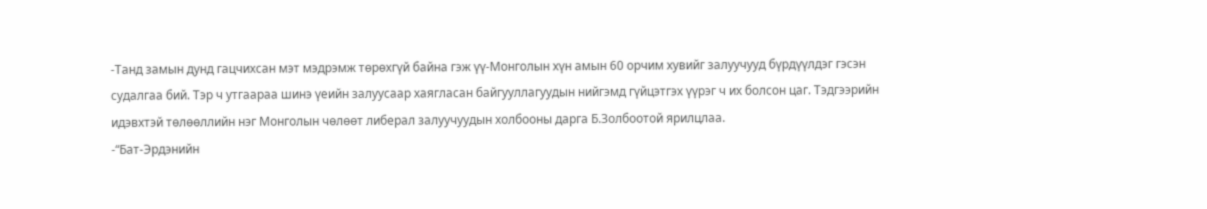-Танд замын дунд гацчихсан мэт мэдрэмж төрөхгүй байна гэж үү-Монголын хүн амын 60 орчим хувийг залуучууд бүрдүүлдэг гэсэн судалгаа бий. Тэр ч утгаараа шинэ үеийн залуусаар хаягласан байгууллагуудын нийгэмд гүйцэтгэх үүрэг ч их болсон цаг. Тэдгээрийн идэвхтэй төлөөллийн нэг Монголын чөлөөт либерал залуучуудын холбооны дарга Б.Золбоотой ярилцлаа.
-“Бат-Эрдэнийн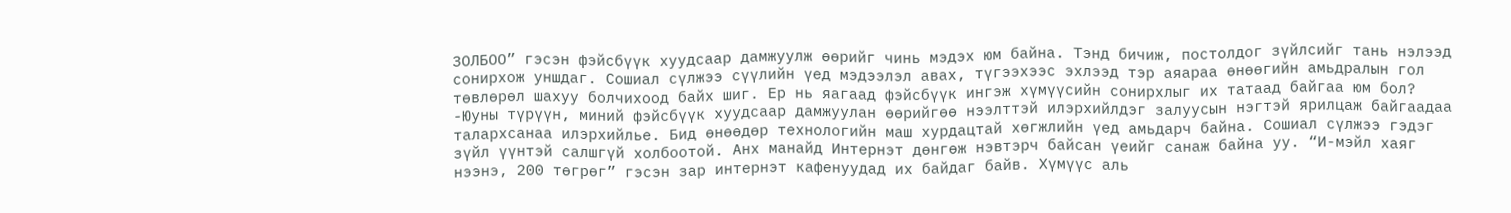ЗОЛБОО” гэсэн фэйсбүүк хуудсаар дамжуулж өөрийг чинь мэдэх юм байна. Тэнд бичиж, постолдог зүйлсийг тань нэлээд сонирхож уншдаг. Сошиал сүлжээ сүүлийн үед мэдээлэл авах, түгээхээс эхлээд тэр аяараа өнөөгийн амьдралын гол төвлөрөл шахуу болчихоод байх шиг. Ер нь яагаад фэйсбүүк ингэж хүмүүсийн сонирхлыг их татаад байгаа юм бол?
-Юуны түрүүн, миний фэйсбүүк хуудсаар дамжуулан өөрийгөө нээлттэй илэрхийлдэг залуусын нэгтэй ярилцаж байгаадаа талархсанаа илэрхийлье. Бид өнөөдөр технологийн маш хурдацтай хөгжлийн үед амьдарч байна. Сошиал сүлжээ гэдэг зүйл үүнтэй салшгүй холбоотой. Анх манайд Интернэт дөнгөж нэвтэрч байсан үеийг санаж байна уу. “И-мэйл хаяг нээнэ, 200 төгрөг” гэсэн зар интернэт кафенуудад их байдаг байв. Хүмүүс аль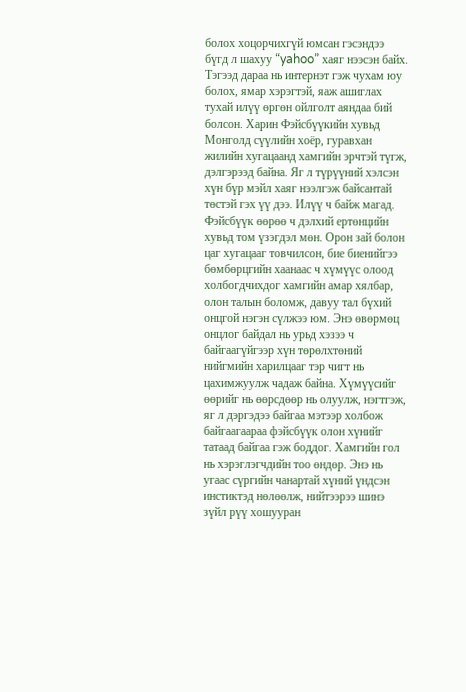болох хоцорчихгүй юмсан гэсэндээ бүгд л шахуу “yahoo” хаяг нээсэн байх. Тэгээд дараа нь интернэт гэж чухам юу болох, ямар хэрэгтэй, яаж ашиглах тухай илүү өргөн ойлголт аяндаа бий болсон. Харин Фэйсбүүкийн хувьд Монголд сүүлийн хоёр, гуравхан жилийн хугацаанд хамгийн эрчтэй түгж, дэлгэрээд байна. Яг л түрүүний хэлсэн хүн бүр мэйл хаяг нээлгэж байсантай төстэй гэх үү дээ. Илүү ч байж магад. Фэйсбүүк өөрөө ч дэлхий ертөнцийн хувьд том үзэгдэл мөн. Орон зай болон цаг хугацааг товчилсон, бие биенийгээ бөмбөрцгийн хаанаас ч хүмүүс олоод холбогдчихдог хамгийн амар хялбар, олон талын боломж, давуу тал бүхий онцгой нэгэн сүлжээ юм. Энэ өвөрмөц онцлог байдал нь урьд хэзээ ч байгаагүйгээр хүн төрөлхтөний нийгмийн харилцааг тэр чигт нь цахимжуулж чадаж байна. Хүмүүсийг өөрийг нь өөрсдөөр нь олуулж, нэгтгэж, яг л дэргэдээ байгаа мэтээр холбож байгаагаараа фэйсбүүк олон хүнийг татаад байгаа гэж боддог. Хамгийн гол нь хэрэглэгчдийн тоо өндөр. Энэ нь угаас сүргийн чанартай хүний үндсэн инстиктэд нөлөөлж, нийтээрээ шинэ зүйл рүү хошууран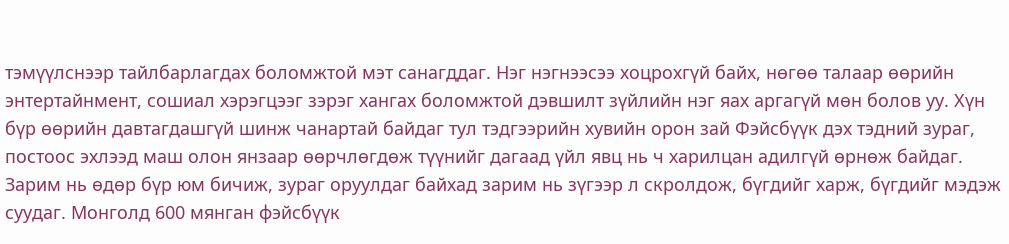тэмүүлснээр тайлбарлагдах боломжтой мэт санагддаг. Нэг нэгнээсээ хоцрохгүй байх, нөгөө талаар өөрийн энтертайнмент, сошиал хэрэгцээг зэрэг хангах боломжтой дэвшилт зүйлийн нэг яах аргагүй мөн болов уу. Хүн бүр өөрийн давтагдашгүй шинж чанартай байдаг тул тэдгээрийн хувийн орон зай Фэйсбүүк дэх тэдний зураг, постоос эхлээд маш олон янзаар өөрчлөгдөж түүнийг дагаад үйл явц нь ч харилцан адилгүй өрнөж байдаг. Зарим нь өдөр бүр юм бичиж, зураг оруулдаг байхад зарим нь зүгээр л скролдож, бүгдийг харж, бүгдийг мэдэж суудаг. Монголд 600 мянган фэйсбүүк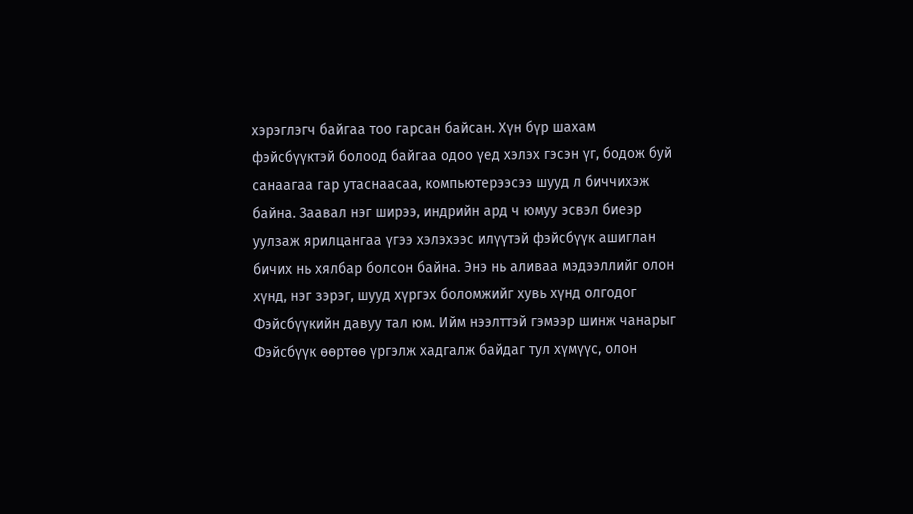хэрэглэгч байгаа тоо гарсан байсан. Хүн бүр шахам фэйсбүүктэй болоод байгаа одоо үед хэлэх гэсэн үг, бодож буй санаагаа гар утаснаасаа, компьютерээсээ шууд л биччихэж байна. Заавал нэг ширээ, индрийн ард ч юмуу эсвэл биеэр уулзаж ярилцангаа үгээ хэлэхээс илүүтэй фэйсбүүк ашиглан бичих нь хялбар болсон байна. Энэ нь аливаа мэдээллийг олон хүнд, нэг зэрэг, шууд хүргэх боломжийг хувь хүнд олгодог Фэйсбүүкийн давуу тал юм. Ийм нээлттэй гэмээр шинж чанарыг Фэйсбүүк өөртөө үргэлж хадгалж байдаг тул хүмүүс, олон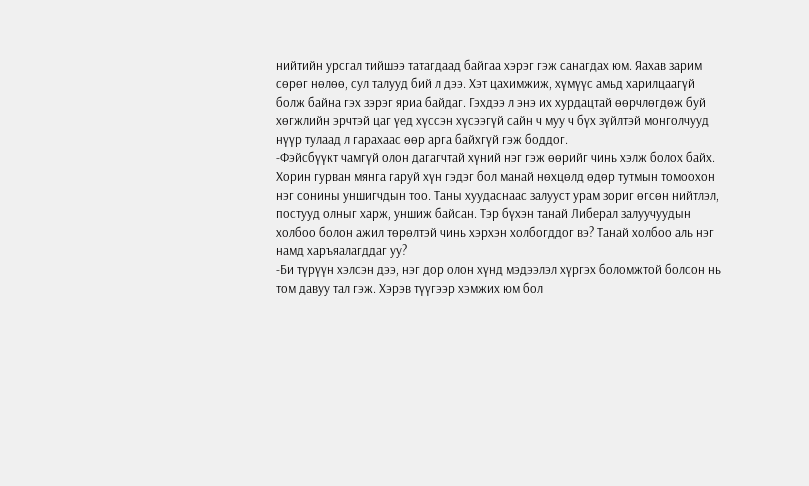нийтийн урсгал тийшээ татагдаад байгаа хэрэг гэж санагдах юм. Яахав зарим сөрөг нөлөө, сул талууд бий л дээ. Хэт цахимжиж, хүмүүс амьд харилцаагүй болж байна гэх зэрэг яриа байдаг. Гэхдээ л энэ их хурдацтай өөрчлөгдөж буй хөгжлийн эрчтэй цаг үед хүссэн хүсээгүй сайн ч муу ч бүх зүйлтэй монголчууд нүүр тулаад л гарахаас өөр арга байхгүй гэж боддог.
-Фэйсбүүкт чамгүй олон дагагчтай хүний нэг гэж өөрийг чинь хэлж болох байх. Хорин гурван мянга гаруй хүн гэдэг бол манай нөхцөлд өдөр тутмын томоохон нэг сонины уншигчдын тоо. Таны хуудаснаас залууст урам зориг өгсөн нийтлэл, постууд олныг харж, уншиж байсан. Тэр бүхэн танай Либерал залуучуудын холбоо болон ажил төрөлтэй чинь хэрхэн холбогддог вэ? Танай холбоо аль нэг намд харъяалагддаг уу?
-Би түрүүн хэлсэн дээ, нэг дор олон хүнд мэдээлэл хүргэх боломжтой болсон нь том давуу тал гэж. Хэрэв түүгээр хэмжих юм бол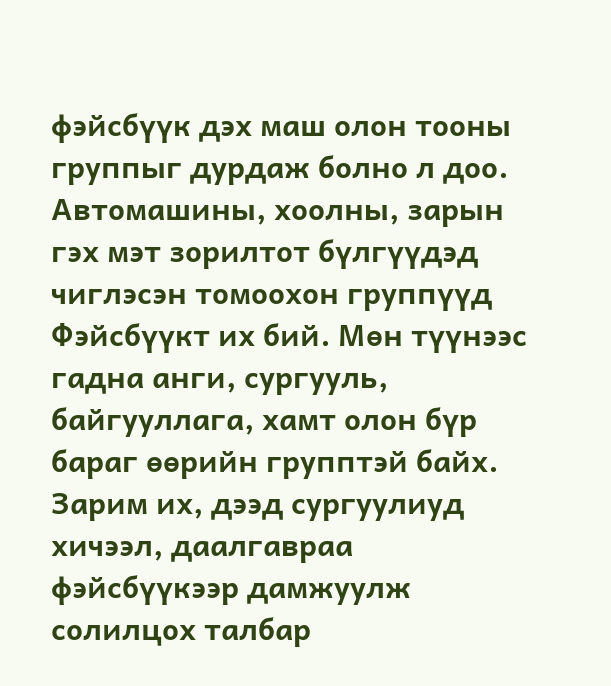фэйсбүүк дэх маш олон тооны группыг дурдаж болно л доо. Автомашины, хоолны, зарын гэх мэт зорилтот бүлгүүдэд чиглэсэн томоохон группүүд Фэйсбүүкт их бий. Мөн түүнээс гадна анги, сургууль, байгууллага, хамт олон бүр бараг өөрийн групптэй байх. Зарим их, дээд сургуулиуд хичээл, даалгавраа фэйсбүүкээр дамжуулж солилцох талбар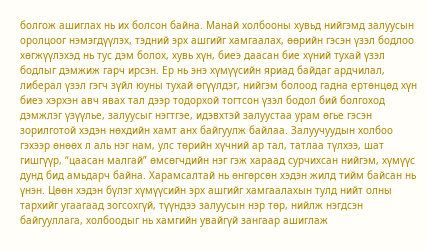болгож ашиглах нь их болсон байна. Манай холбооны хувьд нийгэмд залуусын оролцоог нэмэгдүүлэх, тэдний эрх ашгийг хамгаалах, өөрийн гэсэн үзэл бодлоо хөгжүүлэхэд нь тус дэм болох, хувь хүн, биеэ даасан бие хүний тухай үзэл бодлыг дэмжиж гарч ирсэн. Ер нь энэ хүмүүсийн яриад байдаг ардчилал, либерал үзэл гэгч зүйл юуны тухай өгүүлдэг, нийгэм болоод гадна ертөнцөд хүн биеэ хэрхэн авч явах тал дээр тодорхой тогтсон үзэл бодол бий болгоход дэмжлэг үзүүлье, залуусыг нэгтгэе, идэвхтэй залуустаа урам өгье гэсэн зорилготой хэдэн нөхдийн хамт анх байгуулж байлаа. Залуучуудын холбоо гэхээр өнөөх л аль нэг нам, улс төрийн хүчний ар тал, татлаа түлхээ, шат гишгүүр, “цаасан малгай” өмсөгчдийн нэг гэж хараад сурчихсан нийгэм, хүмүүс дунд бид амьдарч байна. Харамсалтай нь өнгөрсөн хэдэн жилд тийм байсан нь үнэн. Цөөн хэдэн бүлэг хүмүүсийн эрх ашгийг хамгаалахын тулд нийт олны тархийг угаагаад зогсохгүй, түүндээ залуусын нэр төр, нийлж нэгдсэн байгууллага, холбоодыг нь хамгийн увайгүй зангаар ашиглаж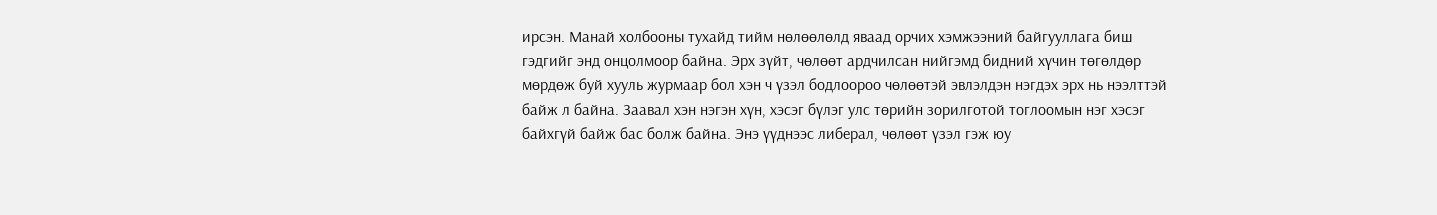ирсэн. Манай холбооны тухайд тийм нөлөөлөлд яваад орчих хэмжээний байгууллага биш гэдгийг энд онцолмоор байна. Эрх зүйт, чөлөөт ардчилсан нийгэмд бидний хүчин төгөлдөр мөрдөж буй хууль журмаар бол хэн ч үзэл бодлоороо чөлөөтэй эвлэлдэн нэгдэх эрх нь нээлттэй байж л байна. Заавал хэн нэгэн хүн, хэсэг бүлэг улс төрийн зорилготой тоглоомын нэг хэсэг байхгүй байж бас болж байна. Энэ үүднээс либерал, чөлөөт үзэл гэж юу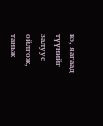вэ, яагаад түүнийг залуус ойлгож, таньж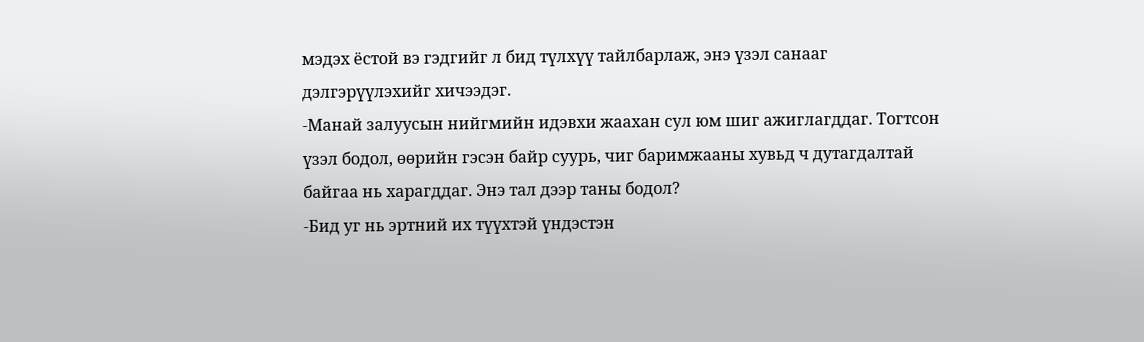мэдэх ёстой вэ гэдгийг л бид түлхүү тайлбарлаж, энэ үзэл санааг дэлгэрүүлэхийг хичээдэг.
-Манай залуусын нийгмийн идэвхи жаахан сул юм шиг ажиглагддаг. Тогтсон үзэл бодол, өөрийн гэсэн байр суурь, чиг баримжааны хувьд ч дутагдалтай байгаа нь харагддаг. Энэ тал дээр таны бодол?
-Бид уг нь эртний их түүхтэй үндэстэн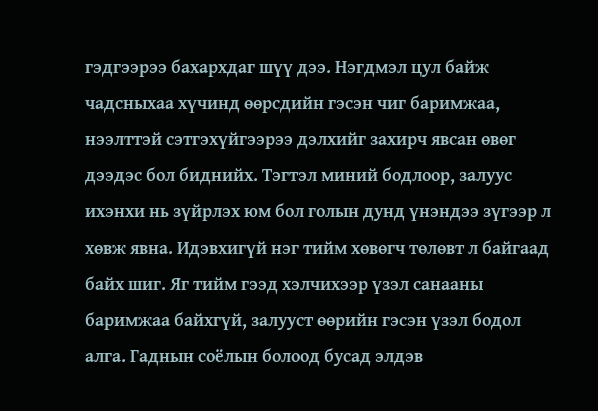гэдгээрээ бахархдаг шүү дээ. Нэгдмэл цул байж чадсныхаа хүчинд өөрсдийн гэсэн чиг баримжаа, нээлттэй сэтгэхүйгээрээ дэлхийг захирч явсан өвөг дээдэс бол биднийх. Тэгтэл миний бодлоор, залуус ихэнхи нь зүйрлэх юм бол голын дунд үнэндээ зүгээр л хөвж явна. Идэвхигүй нэг тийм хөвөгч төлөвт л байгаад байх шиг. Яг тийм гээд хэлчихээр үзэл санааны баримжаа байхгүй, залууст өөрийн гэсэн үзэл бодол алга. Гаднын соёлын болоод бусад элдэв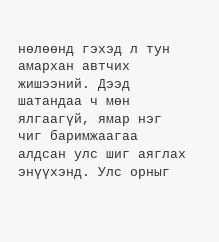нөлөөнд гэхэд л тун амархан автчих жишээний. Дээд шатандаа ч мөн ялгаагүй, ямар нэг чиг баримжаагаа алдсан улс шиг аяглах энүүхэнд. Улс орныг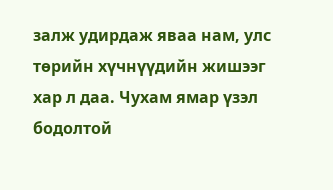залж удирдаж яваа нам, улс төрийн хүчнүүдийн жишээг хар л даа. Чухам ямар үзэл бодолтой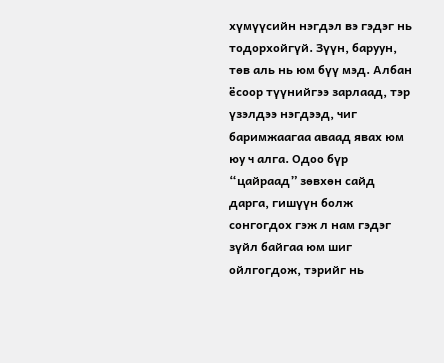хүмүүсийн нэгдэл вэ гэдэг нь тодорхойгүй. Зүүн, баруун, төв аль нь юм бүү мэд. Албан ёсоор түүнийгээ зарлаад, тэр үзэлдээ нэгдээд, чиг баримжаагаа аваад явах юм юу ч алга. Одоо бүр “цайраад” зөвхөн сайд дарга, гишүүн болж сонгогдох гэж л нам гэдэг зүйл байгаа юм шиг ойлгогдож, тэрийг нь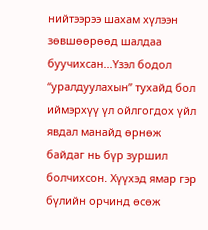нийтээрээ шахам хүлээн зөвшөөрөөд шалдаа буучихсан...Үзэл бодол “уралдуулахын” тухайд бол иймэрхүү үл ойлгогдох үйл явдал манайд өрнөж байдаг нь бүр зуршил болчихсон. Хүүхэд ямар гэр бүлийн орчинд өсөж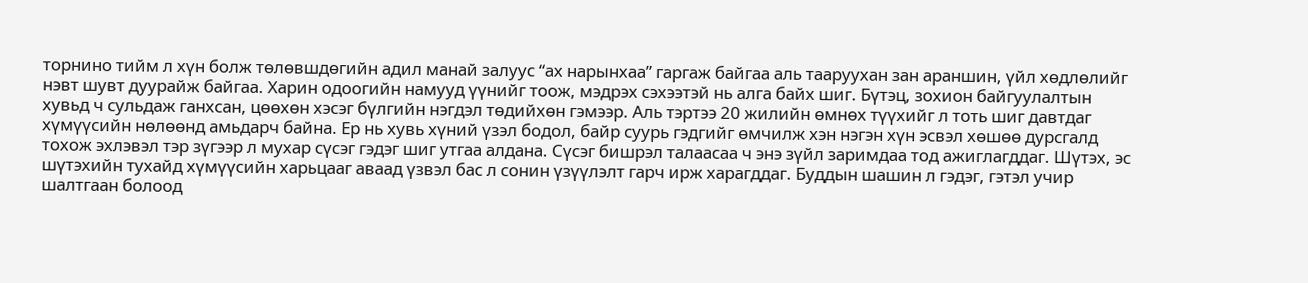торнино тийм л хүн болж төлөвшдөгийн адил манай залуус “ах нарынхаа” гаргаж байгаа аль тааруухан зан араншин, үйл хөдлөлийг нэвт шувт дуурайж байгаа. Харин одоогийн намууд үүнийг тоож, мэдрэх сэхээтэй нь алга байх шиг. Бүтэц, зохион байгуулалтын хувьд ч сульдаж ганхсан, цөөхөн хэсэг бүлгийн нэгдэл төдийхөн гэмээр. Аль тэртээ 20 жилийн өмнөх түүхийг л тоть шиг давтдаг хүмүүсийн нөлөөнд амьдарч байна. Ер нь хувь хүний үзэл бодол, байр суурь гэдгийг өмчилж хэн нэгэн хүн эсвэл хөшөө дурсгалд тохож эхлэвэл тэр зүгээр л мухар сүсэг гэдэг шиг утгаа алдана. Сүсэг бишрэл талаасаа ч энэ зүйл заримдаа тод ажиглагддаг. Шүтэх, эс шүтэхийн тухайд хүмүүсийн харьцааг аваад үзвэл бас л сонин үзүүлэлт гарч ирж харагддаг. Буддын шашин л гэдэг, гэтэл учир шалтгаан болоод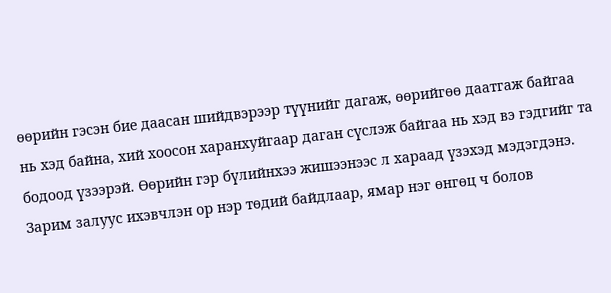өөрийн гэсэн бие даасан шийдвэрээр түүнийг дагаж, өөрийгөө даатгаж байгаа нь хэд байна, хий хоосон харанхуйгаар даган сүслэж байгаа нь хэд вэ гэдгийг та бодоод үзээрэй. Өөрийн гэр бүлийнхээ жишээнээс л хараад үзэхэд мэдэгдэнэ. Зарим залуус ихэвчлэн ор нэр төдий байдлаар, ямар нэг өнгөц ч болов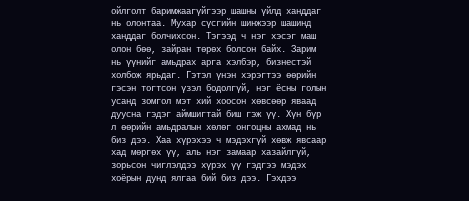ойлголт баримжаагүйгээр шашны үйлд ханддаг нь олонтаа. Мухар сүсгийн шинжээр шашинд ханддаг болчихсон. Тэгээд ч нэг хэсэг маш олон бөө, зайран төрөх болсон байх. Зарим нь үүнийг амьдрах арга хэлбэр, бизнестэй холбож ярьдаг. Гэтэл үнэн хэрэгтээ өөрийн гэсэн тогтсон үзэл бодолгүй, нэг ёсны голын усанд зомгол мэт хий хоосон хөвсөөр яваад дуусна гэдэг аймшигтай биш гэж үү. Хүн бүр л өөрийн амьдралын хөлөг онгоцны ахмад нь биз дээ. Хаа хүрэхээ ч мэдэхгүй хөвж явсаар хад мөргөх үү, аль нэг замаар хазайлгүй, зорьсон чиглэлдээ хүрэх үү гэдгээ мэдэх хоёрын дунд ялгаа бий биз дээ. Гэхдээ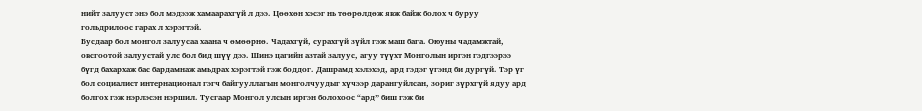нийт залууст энэ бол мэдээж хамаарахгүй л дээ. Цөөхөн хэсэг нь төөрөлдөж явж байж болох ч буруу гольдрилоос гарах л хэрэгтэй.
Бусдаар бол монгол залуусаа хаана ч өмөөрнө. Чадахгүй, сурахгүй зүйл гэж маш бага. Оюуны чадамжтай, овсгоотой залуустай улс бол бид шүү дээ. Шинэ цагийн азтай залуус, агуу түүхт Монголын иргэн гэдгээрээ бүгд бахархаж бас бардамнаж амьдрах хэрэгтэй гэж боддог. Дашрамд хэлэхэд, ард гэдэг үгэнд би дургүй. Тэр үг бол социалист интернационал гэгч байгууллагын монголчуудыг хүчээр дарангуйлсан, зориг зүрхгүй ядуу ард болгох гэж нэрлэсэн нэршил. Тусгаар Монгол улсын иргэн болохоос “ард” биш гэж би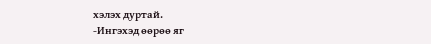хэлэх дуртай.
-Ингэхэд өөрөө яг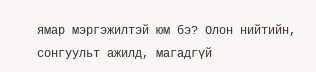ямар мэргэжилтэй юм бэ? Олон нийтийн, сонгуульт ажилд, магадгүй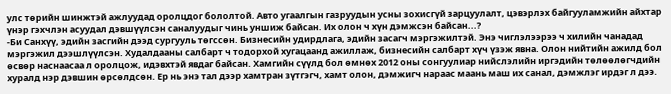улс төрийн шинжтэй ажлуудад оролцдог бололтой. Авто угаалгын газруудын усны зохисгүй зарцуулалт, цэвэрлэх байгууламжийн айхтар үнэр гэхчлэн асуудал дэвшүүлсэн саналуудыг чинь уншиж байсан. Их олон ч хүн дэмжсэн байсан...?
-Би Санхүү, эдийн засгийн дээд сургууль төгссөн. Бизнесийн удирдлага, эдийн засагч мэргэжилтэй. Энэ чиглэлээрээ ч хилийн чанадад мэргэжил дээшлүүлсэн. Худалдааны салбарт ч тодорхой хугацаанд ажиллаж, бизнесийн салбарт хүч үзэж явна. Олон нийтийн ажилд бол өсвөр наснаасаа л оролцож, идэвхтэй явдаг байсан. Хамгийн сүүлд бол өмнөх 2012 оны сонгуулиар нийслэлийн иргэдийн төлөөлөгчдийн хуралд нэр дэвшин өрсөлдсөн. Ер нь энэ тал дээр хамтран зүтгэгч, хамт олон, дэмжигч нараас маань маш их санал, дэмжлэг ирдэг л дээ.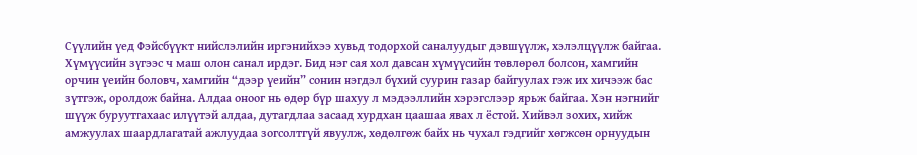Сүүлийн үед Фэйсбүүкт нийслэлийн иргэнийхээ хувьд тодорхой саналуудыг дэвшүүлж, хэлэлцүүлж байгаа. Хүмүүсийн зүгээс ч маш олон санал ирдэг. Бид нэг сая хол давсан хүмүүсийн төвлөрөл болсон, хамгийн орчин үеийн боловч, хамгийн “дээр үеийн” сонин нэгдэл бүхий суурин газар байгуулах гэж их хичээж бас зүтгэж, оролдож байна. Алдаа оноог нь өдөр бүр шахуу л мэдээллийн хэрэгслээр ярьж байгаа. Хэн нэгнийг шүүж буруутгахаас илүүтэй алдаа, дутагдлаа засаад хурдхан цаашаа явах л ёстой. Хийвэл зохих, хийж амжуулах шаардлагатай ажлуудаа зогсолтгүй явуулж, хөдөлгөж байх нь чухал гэдгийг хөгжсөн орнуудын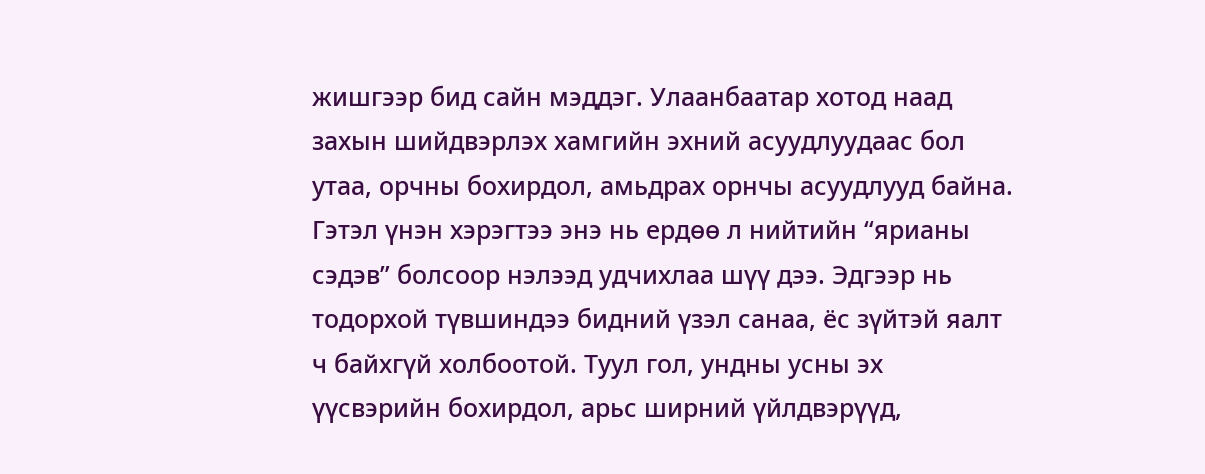жишгээр бид сайн мэддэг. Улаанбаатар хотод наад захын шийдвэрлэх хамгийн эхний асуудлуудаас бол утаа, орчны бохирдол, амьдрах орнчы асуудлууд байна. Гэтэл үнэн хэрэгтээ энэ нь ердөө л нийтийн “ярианы сэдэв” болсоор нэлээд удчихлаа шүү дээ. Эдгээр нь тодорхой түвшиндээ бидний үзэл санаа, ёс зүйтэй яалт ч байхгүй холбоотой. Туул гол, ундны усны эх үүсвэрийн бохирдол, арьс ширний үйлдвэрүүд,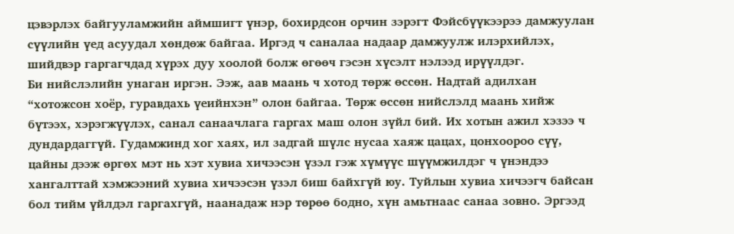цэвэрлэх байгууламжийн аймшигт үнэр, бохирдсон орчин зэрэгт Фэйсбүүкээрээ дамжуулан сүүлийн үед асуудал хөндөж байгаа. Иргэд ч саналаа надаар дамжуулж илэрхийлэх, шийдвэр гаргагчдад хүрэх дуу хоолой болж өгөөч гэсэн хүсэлт нэлээд ирүүлдэг.
Би нийслэлийн унаган иргэн. Ээж, аав маань ч хотод төрж өссөн. Надтай адилхан “хотожсон хоёр, гуравдахь үеийнхэн” олон байгаа. Төрж өссөн нийслэлд маань хийж бүтээх, хэрэгжүүлэх, санал санаачлага гаргах маш олон зүйл бий. Их хотын ажил хэзээ ч дундардаггүй. Гудамжинд хог хаях, ил задгай шүлс нусаа хаяж цацах, цонхоороо сүү, цайны дээж өргөх мэт нь хэт хувиа хичээсэн үзэл гэж хүмүүс шүүмжилдэг ч үнэндээ хангалттай хэмжээний хувиа хичээсэн үзэл биш байхгүй юу. Туйлын хувиа хичээгч байсан бол тийм үйлдэл гаргахгүй, наанадаж нэр төрөө бодно, хүн амьтнаас санаа зовно. Эргээд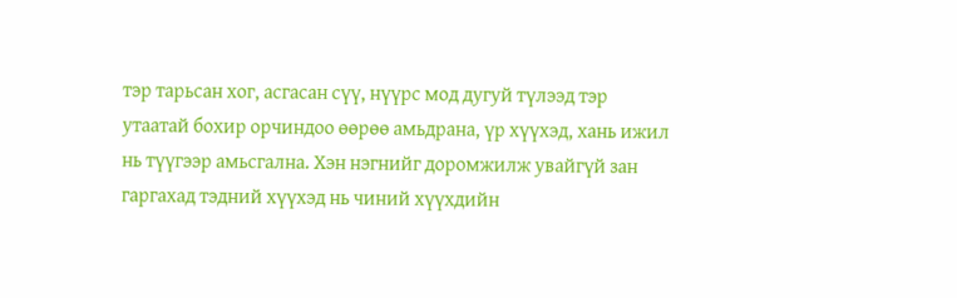тэр тарьсан хог, асгасан сүү, нүүрс мод дугуй түлээд тэр утаатай бохир орчиндоо өөрөө амьдрана, үр хүүхэд, хань ижил нь түүгээр амьсгална. Хэн нэгнийг доромжилж увайгүй зан гаргахад тэдний хүүхэд нь чиний хүүхдийн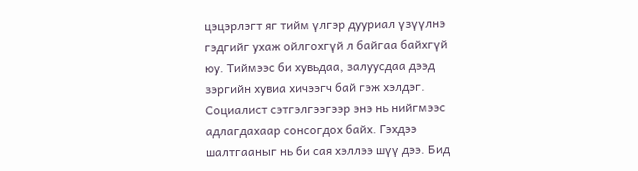цэцэрлэгт яг тийм үлгэр дууриал үзүүлнэ гэдгийг ухаж ойлгохгүй л байгаа байхгүй юу. Тиймээс би хувьдаа, залуусдаа дээд зэргийн хувиа хичээгч бай гэж хэлдэг. Социалист сэтгэлгээгээр энэ нь нийгмээс адлагдахаар сонсогдох байх. Гэхдээ шалтгааныг нь би сая хэллээ шүү дээ. Бид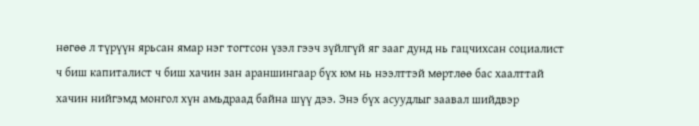нөгөө л түрүүн ярьсан ямар нэг тогтсон үзэл гээч зүйлгүй яг зааг дунд нь гацчихсан социалист ч биш капиталист ч биш хачин зан араншингаар бүх юм нь нээлттэй мөртлөө бас хаалттай хачин нийгэмд монгол хүн амьдраад байна шүү дээ. Энэ бүх асуудлыг заавал шийдвэр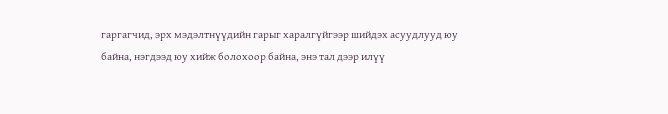гаргагчид, эрх мэдэлтнүүдийн гарыг харалгүйгээр шийдэх асуудлууд юу байна, нэгдээд юу хийж болохоор байна, энэ тал дээр илүү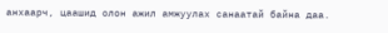анхаарч, цаашид олон ажил амжуулах санаатай байна даа.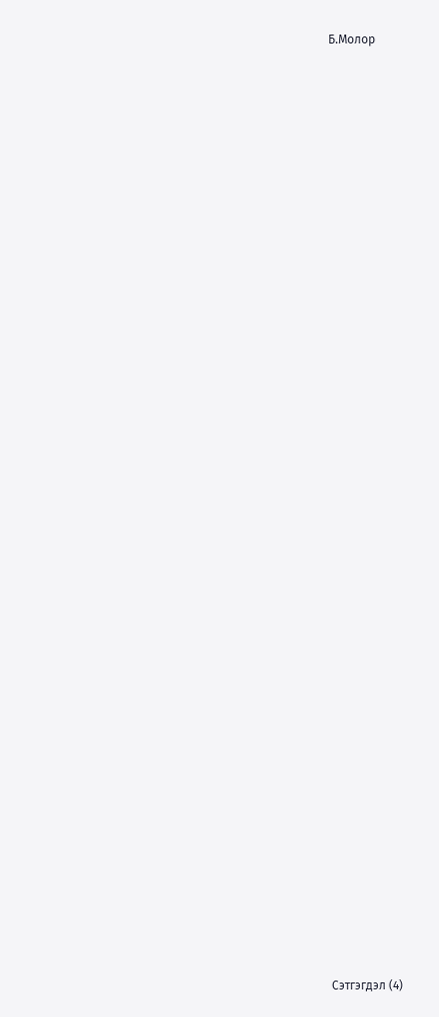Б.Молор






















































Сэтгэгдэл (4)